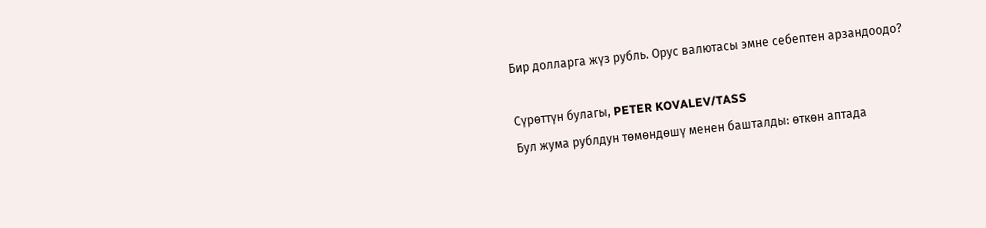Бир долларга жүз рубль. Орус валютасы эмне себептен арзандоодо?

Сүрөттүн булагы, PETER KOVALEV/TASS
Бул жума рублдун төмөндөшү менен башталды: өткөн аптада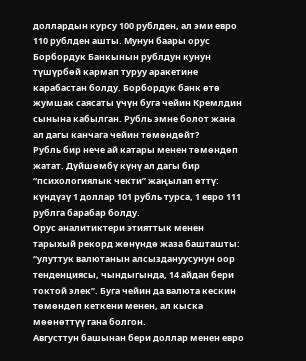доллардын курсу 100 рублден, ал эми евро 110 рублден ашты. Мунун баары орус Борбордук Банкынын рублдун кунун түшүрбөй кармап туруу аракетине карабастан болду. Борбордук банк өтө жумшак саясаты үчүн буга чейин Кремлдин сынына кабылган. Рубль эмне болот жана ал дагы канчага чейин төмөндөйт?
Рубль бир нече ай катары менен төмөндөп жатат. Дүйшөмбү күнү ал дагы бир “психологиялык чекти” жаңылап өттү: күндүзү 1 доллар 101 рубль турса, 1 евро 111 рублга барабар болду.
Орус аналитиктери этияттык менен тарыхый рекорд жөнүндө жаза башташты: “улуттук валютанын алсыздануусунун оор тенденциясы, чындыгында, 14 айдан бери токтой элек”. Буга чейин да валюта кескин төмөндөп кеткени менен, ал кыска мөөнөттүү гана болгон.
Августтун башынан бери доллар менен евро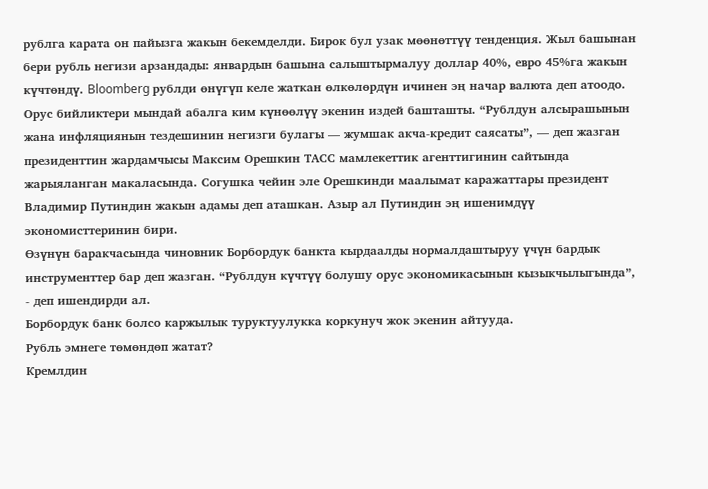рублга карата он пайызга жакын бекемделди. Бирок бул узак мөөнөттүү тенденция. Жыл башынан бери рубль негизи арзандады: январдын башына салыштырмалуу доллар 40%, евро 45%га жакын күчтөндү. Bloomberg рублди өнүгүп келе жаткан өлкөлөрдүн ичинен эң начар валюта деп атоодо.
Орус бийликтери мындай абалга ким күнөөлүү экенин издей башташты. “Рублдун алсырашынын жана инфляциянын тездешинин негизги булагы — жумшак акча-кредит саясаты”, — деп жазган президенттин жардамчысы Максим Орешкин ТАСС мамлекеттик агенттигинин сайтында жарыяланган макаласында. Согушка чейин эле Орешкинди маалымат каражаттары президент Владимир Путиндин жакын адамы деп аташкан. Азыр ал Путиндин эң ишенимдүү экономисттеринин бири.
Өзүнүн баракчасында чиновник Борбордук банкта кырдаалды нормалдаштыруу үчүн бардык инструменттер бар деп жазган. “Рублдун күчтүү болушу орус экономикасынын кызыкчылыгында”, - деп ишендирди ал.
Борбордук банк болсо каржылык туруктуулукка коркунуч жок экенин айтууда.
Рубль эмнеге төмөндөп жатат?
Кремлдин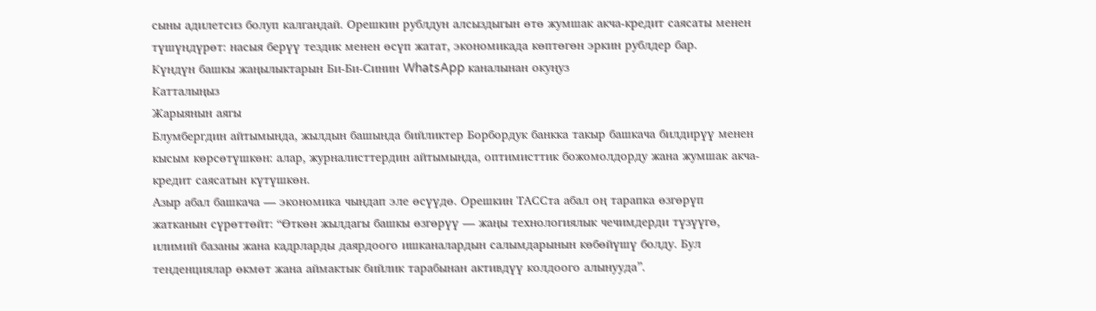сыны адилетсиз болуп калгандай. Орешкин рублдун алсыздыгын өтө жумшак акча-кредит саясаты менен түшүндүрөт: насыя берүү тездик менен өсүп жатат, экономикада көптөгөн эркин рублдер бар.
Күндүн башкы жаңылыктарын Би-Би-Синин WhatsApp каналынан окуңуз
Катталыңыз
Жарыянын аягы
Блумбергдин айтымында, жылдын башында бийликтер Борбордук банкка такыр башкача билдирүү менен кысым көрсөтүшкөн: алар, журналисттердин айтымында, оптимисттик божомолдорду жана жумшак акча-кредит саясатын күтүшкөн.
Азыр абал башкача — экономика чындап эле өсүүдө. Орешкин ТАССта абал оң тарапка өзгөрүп жатканын сүрөттөйт: “Өткөн жылдагы башкы өзгөрүү — жаңы технологиялык чечимдерди түзүүгө, илимий базаны жана кадрларды даярдоого ишканалардын салымдарынын көбөйүшү болду. Бул тенденциялар өкмөт жана аймактык бийлик тарабынан активдүү колдоого алынууда”.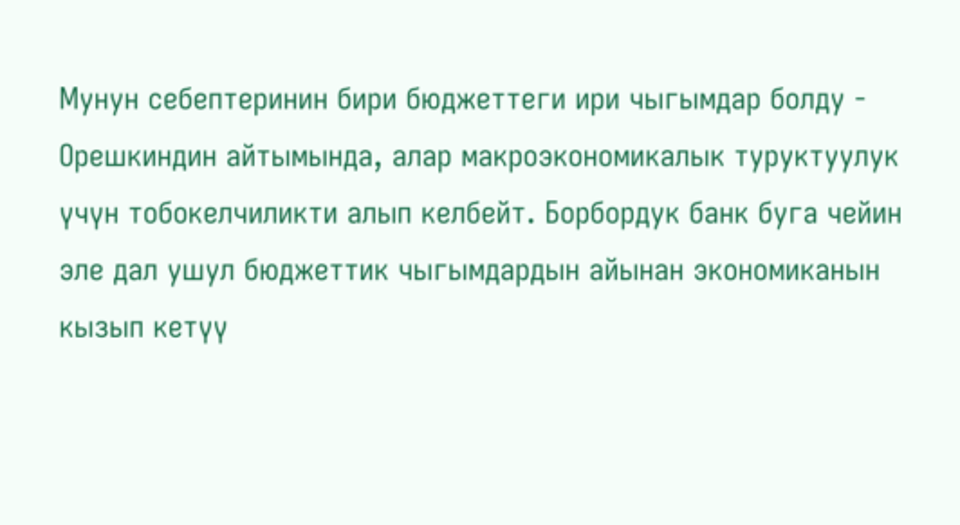Мунун себептеринин бири бюджеттеги ири чыгымдар болду - Орешкиндин айтымында, алар макроэкономикалык туруктуулук үчүн тобокелчиликти алып келбейт. Борбордук банк буга чейин эле дал ушул бюджеттик чыгымдардын айынан экономиканын кызып кетүү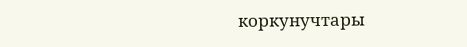коркунучтары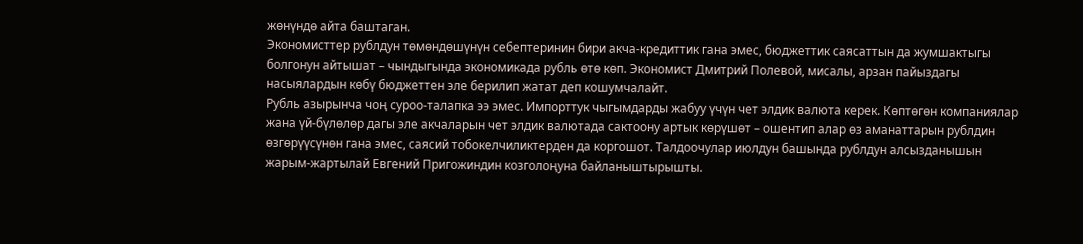жөнүндө айта баштаган.
Экономисттер рублдун төмөндөшүнүн себептеринин бири акча-кредиттик гана эмес, бюджеттик саясаттын да жумшактыгы болгонун айтышат – чындыгында экономикада рубль өтө көп. Экономист Дмитрий Полевой, мисалы, арзан пайыздагы насыялардын көбү бюджеттен эле берилип жатат деп кошумчалайт.
Рубль азырынча чоң суроо-талапка ээ эмес. Импорттук чыгымдарды жабуу үчүн чет элдик валюта керек. Көптөгөн компаниялар жана үй-бүлөлөр дагы эле акчаларын чет элдик валютада сактоону артык көрүшөт – ошентип алар өз аманаттарын рублдин өзгөрүүсүнөн гана эмес, саясий тобокелчиликтерден да коргошот. Талдоочулар июлдун башында рублдун алсызданышын жарым-жартылай Евгений Пригожиндин козголоңуна байланыштырышты.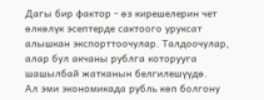Дагы бир фактор - өз кирешелерин чет өлкөлүк эсептерде сактоого уруксат алышкан экспорттоочулар. Талдоочулар, алар бул акчаны рублга которууга шашылбай жатканын белгилешүүдө.
Ал эми экономикада рубль көп болгону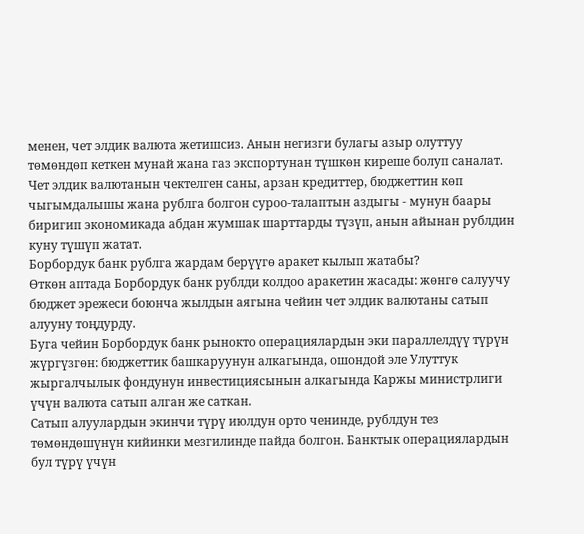менен, чет элдик валюта жетишсиз. Анын негизги булагы азыр олуттуу төмөндөп кеткен мунай жана газ экспортунан түшкөн киреше болуп саналат.
Чет элдик валютанын чектелген саны, арзан кредиттер, бюджеттин көп чыгымдалышы жана рублга болгон суроо-талаптын аздыгы - мунун баары биригип экономикада абдан жумшак шарттарды түзүп, анын айынан рублдин куну түшүп жатат.
Борбордук банк рублга жардам берүүгө аракет кылып жатабы?
Өткөн аптада Борбордук банк рублди колдоо аракетин жасады: жөнгө салуучу бюджет эрежеси боюнча жылдын аягына чейин чет элдик валютаны сатып алууну тоңдурду.
Буга чейин Борбордук банк рынокто операциялардын эки параллелдүү түрүн жүргүзгөн: бюджеттик башкаруунун алкагында, ошондой эле Улуттук жыргалчылык фондунун инвестициясынын алкагында Каржы министрлиги үчүн валюта сатып алган же саткан.
Сатып алуулардын экинчи түрү июлдун орто ченинде, рублдун тез төмөндөшүнүн кийинки мезгилинде пайда болгон. Банктык операциялардын бул түрү үчүн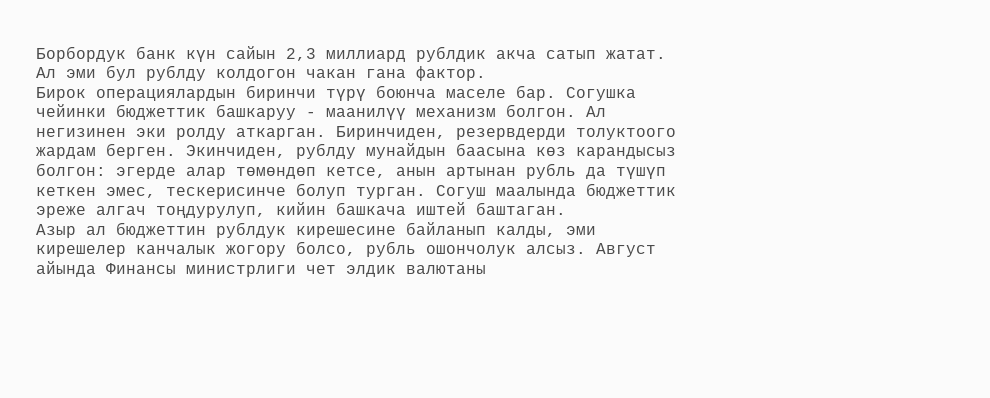Борбордук банк күн сайын 2,3 миллиард рублдик акча сатып жатат. Ал эми бул рублду колдогон чакан гана фактор.
Бирок операциялардын биринчи түрү боюнча маселе бар. Согушка чейинки бюджеттик башкаруу - маанилүү механизм болгон. Ал негизинен эки ролду аткарган. Биринчиден, резервдерди толуктоого жардам берген. Экинчиден, рублду мунайдын баасына көз карандысыз болгон: эгерде алар төмөндөп кетсе, анын артынан рубль да түшүп кеткен эмес, тескерисинче болуп турган. Согуш маалында бюджеттик эреже алгач тоңдурулуп, кийин башкача иштей баштаган.
Азыр ал бюджеттин рублдук кирешесине байланып калды, эми кирешелер канчалык жогору болсо, рубль ошончолук алсыз. Август айында Финансы министрлиги чет элдик валютаны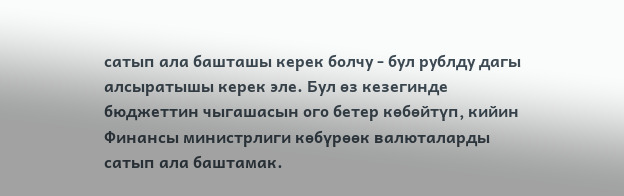сатып ала башташы керек болчу - бул рублду дагы алсыратышы керек эле. Бул өз кезегинде бюджеттин чыгашасын ого бетер көбөйтүп, кийин Финансы министрлиги көбүрөөк валюталарды сатып ала баштамак.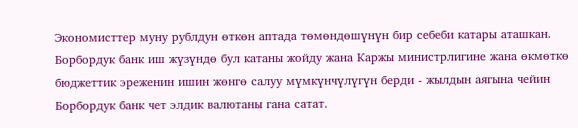Экономисттер муну рублдун өткөн аптада төмөндөшүнүн бир себеби катары аташкан.
Борбордук банк иш жүзүндө бул катаны жойду жана Каржы министрлигине жана өкмөткө бюджеттик эреженин ишин жөнгө салуу мүмкүнчүлүгүн берди - жылдын аягына чейин Борбордук банк чет элдик валютаны гана сатат.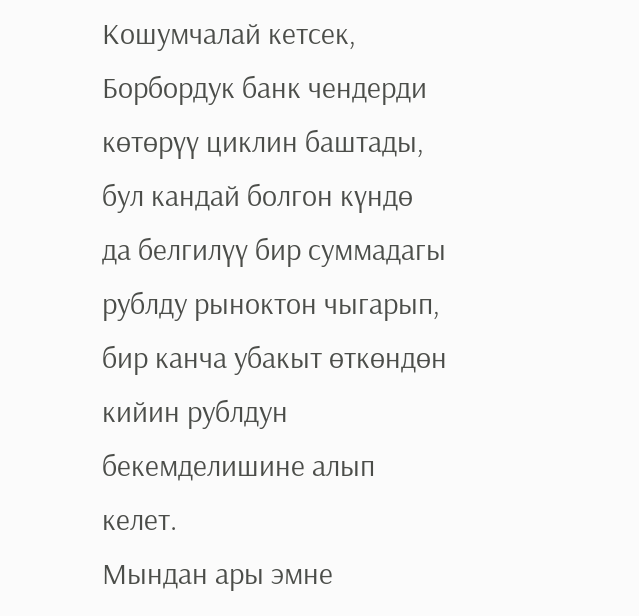Кошумчалай кетсек, Борбордук банк чендерди көтөрүү циклин баштады, бул кандай болгон күндө да белгилүү бир суммадагы рублду рыноктон чыгарып, бир канча убакыт өткөндөн кийин рублдун бекемделишине алып келет.
Мындан ары эмне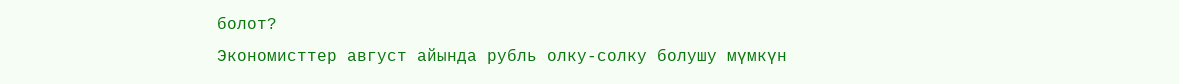болот?
Экономисттер август айында рубль олку-солку болушу мүмкүн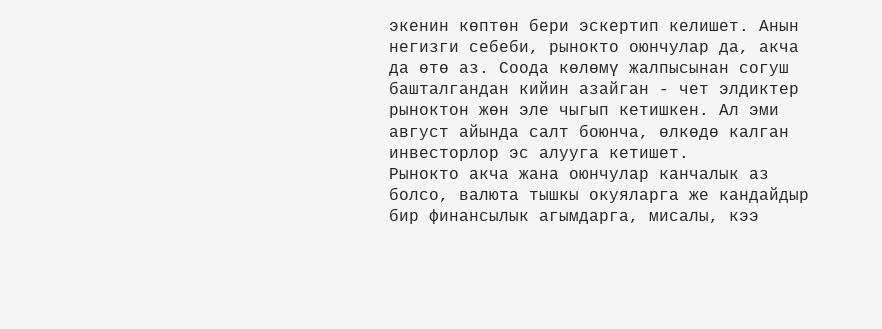экенин көптөн бери эскертип келишет. Анын негизги себеби, рынокто оюнчулар да, акча да өтө аз. Соода көлөмү жалпысынан согуш башталгандан кийин азайган - чет элдиктер рыноктон жөн эле чыгып кетишкен. Ал эми август айында салт боюнча, өлкөдө калган инвесторлор эс алууга кетишет.
Рынокто акча жана оюнчулар канчалык аз болсо, валюта тышкы окуяларга же кандайдыр бир финансылык агымдарга, мисалы, кээ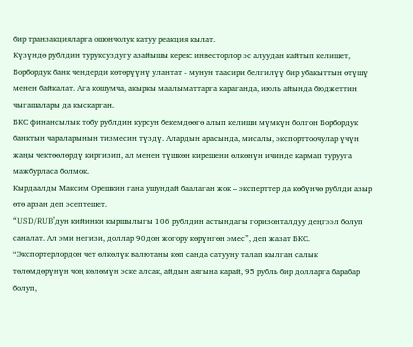бир транзакцияларга ошончолук катуу реакция кылат.
Күзүндө рублдин туруксуздугу азайышы керек: инвесторлор эс алуудан кайтып келишет, Борбордук банк чендерди көтөрүүнү улантат - мунун таасири белгилүү бир убакыттын өтүшү менен байкалат. Ага кошумча, акыркы маалыматтарга караганда, июль айында бюджеттин чыгашалары да кыскарган.
БКС финансылык тобу рублдин курсун бекемдөөгө алып келиши мүмкүн болгон Борбордук банктын чараларынын тизмесин түздү. Алардын арасында, мисалы, экспорттоочулар үчүн жаңы чектөөлөрдү киргизип, ал менен түшкөн кирешени өлкөнүн ичинде кармап турууга мажбурласа болмок.
Кырдаалды Максим Орешкин гана ушундай баалаган жок – эксперттер да көбүнчө рублди азыр өтө арзан деп эсептешет.
“USD/RUB’дун кийинки кыршылыгы 106 рублдин астындагы горизонталдуу деңгээл болуп саналат. Ал эми негизи, доллар 90дон жогору көрүнгөн эмес”, деп жазат БКС.
“Экспортерлордон чет өлкөлүк валютаны көп санда сатууну талап кылган салык төлөмдөрүнүн чоң көлөмүн эске алсак, айдын аягына карай, 95 рубль бир долларга барабар болуп,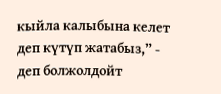кыйла калыбына келет деп күтүп жатабыз,” - деп болжолдойт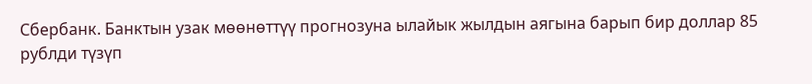Сбербанк. Банктын узак мөөнөттүү прогнозуна ылайык жылдын аягына барып бир доллар 85 рублди түзүп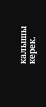калышы керек.